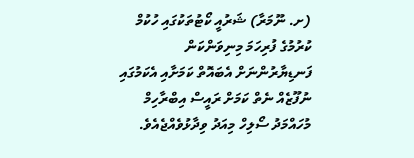(ށ. ނޫމަރާ) ޝަރުއީ ކޯޓުތަކުގައި ހުކުމް ކުރުމުގެ ފުރިހަމަ މިނިވަންކަން ފަނޑިޔާރުންނަށް އެބައޮތް ކަމަށާއި އެކަމުގައި ނުފޫޒެއް ނެތް ކަމަށް ރައީސް އިބްރާހިމް މުހައްމަދު ސޯލިހް މިއަދު ވިދާޅުވެއްޖެއެވެ.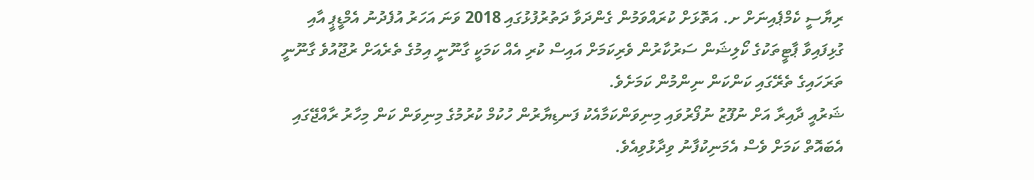ރިޔާސީ ކެމްޕެއިނަށް ށ. އަތޮޅަށް ކުރައްވަމުން ގެންދަވާ ދަތުރުފުޅުގައި 2018 ވަނަ އަހަރު އުފެދުނު އެމްޑީޕީ އާއި ގުޅިފައިވާ ޕާޓީތަކުގެ ކޯލިޝަން ސަރުކާރުން ވެރިކަމަށް އައިސް ކުރި އެއް ކަމަކީ ގާނޫނީ އިމުގެ ތެރެއަށް ރުޖޫއުވެ ގާނޫނީ ތަރަހައިގެ ތެރޭގައި ކަންކަން ނިންމުން ކަމަށެވެ.
ޝަރުއީ ދާއިރާ އަށް ނުފޫޒު ނުފޯރުވައި މިނިވަންކަމާއެކު ފަނޑިޔާރުން ހުކުމް ކުރުމުގެ މިނިވަން ކަން މިހާރު ރާއްޖޭގައި އެބައޮތް ކަމަށް ވެސް އެމަނިކުފާނު ވިދާޅުވިއެވެ.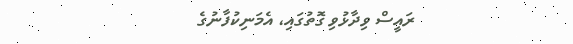ރައީސް ވިދާޅުވި ގޮތުގައި، އެމަނިކުފާނުގެ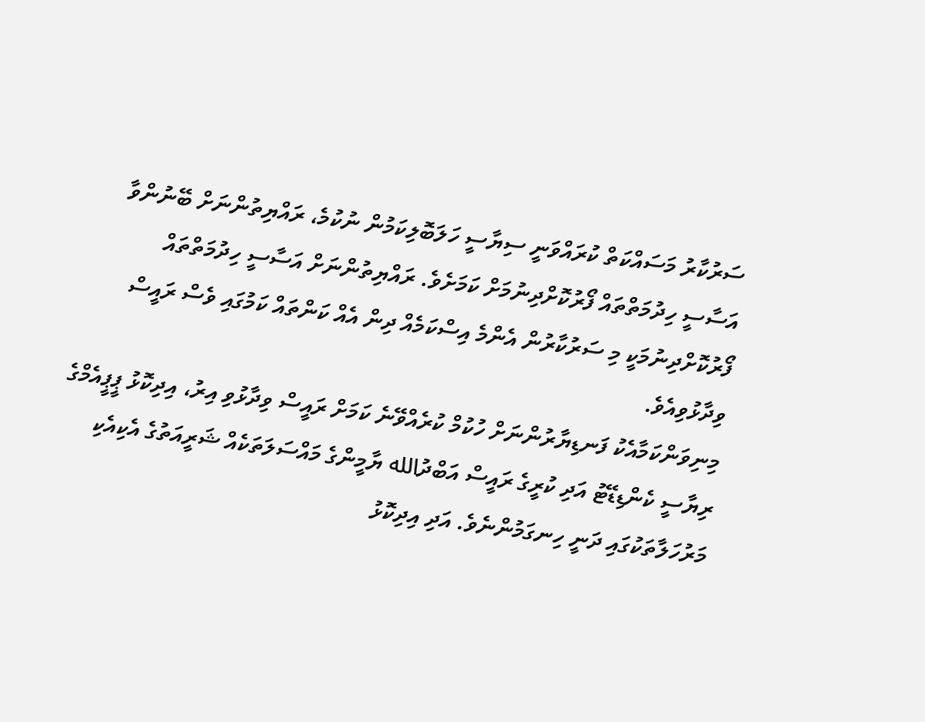ސަރުކާރު މަސައްކަތް ކުރައްވަނީ ސިޔާސީ ހަލަބޮލިކަމުން ނުކުމެ، ރައްޔިތުންނަށް ބޭނުންވާ އަސާސީ ހިދުމަތްތައް ފޯރުކޮށްދިނުމަށް ކަމަށެވެ. ރައްޔިތުންނަށް އަސާސީ ހިދުމަތްތައް ފޯރުކޮށްދިނުމަކީ މި ސަރުކާރުން އެންމެ އިސްކަމެއް ދިން އެއް ކަންތައް ކަމުގައި ވެސް ރައީސް ވިދާޅުވިއެވެ.
މިނިވަންކަމާއެކު ފަނޑިޔާރުންނަށް ހުކުމް ކުރެއްވޭނެ ކަމަށް ރައީސް ވިދާޅުވި އިރު، އިދިކޮޅު ޕީޕީއެމްގެ ރިޔާސީ ކެންޑިޑޭޓު އަދި ކުރީގެ ރައީސް އަބްދުالله ޔާމީންގެ މައްސަލަތަކެއް ޝަރީއަތުގެ އެކިއެކި މަރުހަލާތަކުގައި ދަނީ ހިނގަމުންނެވެ. އަދި އިދިކޮޅު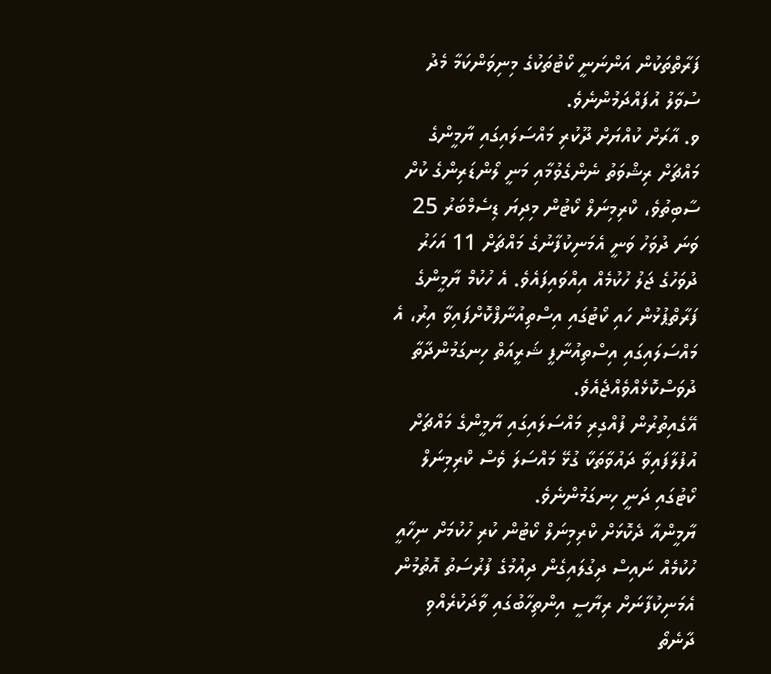ފަރާތްތަކުން އަންނަނީ ކޯޓުތަކުގެ މިނިވަންކަމާ މެދު ސުވާލު އުފައްދަމުންނެވެ.
ވ. އާރަށް ކުއްޔަށް ދޫކުރި މައްސަލައިގައި ޔާމީންގެ މައްޗަށް ރިޝްވަތު ނެންގެވުމާއި މަނީ ލޯންޑަރިންގެ ކުށް ސާބިތުވެ، ކްރިމިނަލް ކޯޓުން މިދިޔަ ޑިސެމްބަރު 25 ވަނަ ދުވަހު ވަނީ އެމަނިކުފާނުގެ މައްޗަށް 11 އަހަރު ދުވަހުގެ ޖަލު ހުކުމެއް އިއްވައިފައެވެ. އެ ހުކުމް ޔާމީންގެ ފަރާތްޕުޅުން ހައި ކޯޓުގައި އިސްތިއުނާފްކޮށްފައިވާ އިރު، އެ މައްސަލައިގައި އިސްތިއުނާފީ ޝަރީއަތް ހިނގަމުންދާތާ ދުވަސްކޮޅެއްވެއްޖެއެވެ.
އޭގެއިތުރުން ފުއްގިރި މައްސަލައިގައި ޔާމީންގެ މައްޗަށް އުފުލާފައިވާ ދައުވާތަކާ ގުޅޭ މައްސަލަ ވެސް ކްރިމިނަލް ކޯޓުގައި ދަނީ ހިނގަމުންނެވެ.
ޔާމީންއާ ދެކޮޅަށް ކްރިމިނަލް ކޯޓުން ކުރި ހުކުމަށް ނިހާއީ ހުކުމެއް ނައިސް ދިގުލައިގެން ދިއުމުގެ ފުރުސަތު އޮތުމުން އެމަނިކުފާނަށް ރިޔާސީ އިންތިހާބުގައި ވާދަކުރެއްވި ދާނެތޯ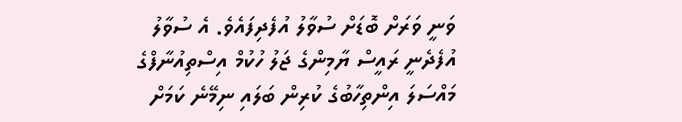ވަނީ ވަރަށް ބޮޑަށް ސުވާލު އުފެދިފައެވެ. އެ ސުވާލު އުފެދެނީ ރައީސް ޔާމިންގެ ޖަލު ހުކުމް އިސްތިއުނާފްގެ މައްސަލަ އިންތިހާބުގެ ކުރިން ބަލައި ނިމޭނެ ކަމަށް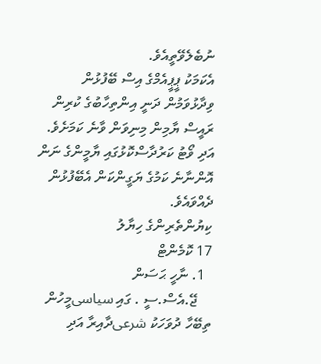ނުބެލެވޭތީއެވެ.
އެކަމަކު ޕީޕީއެމްގެ އިސް ބޭފުޅުން ވިދާޅުވަމުން ދަނީ އިންތިހާބުގެ ކުރިން ރައީސް ޔާމިން މިނިވަން ވާނެ ކަމަށެވެ. އަދި ވޯޓު ކަރުދާސްކޮޅުގައި ޔާމީންގެ ނަން އޮންނާނެ ކަމުގެ ޔަގީންކަން އެބޭފުޅުން ދެއްވައެވެ.
ކިޔުންތެރިންގެ ހިޔާލު
17 ކޮމެންޓް
  1. ނާހީ ޙަސަން
    ޖޭ.އެސް.ސީ . ގައި سیاسیމީހުން ތިބޭހާ ދުވަހަކު شرعیދާއިރާ އަދި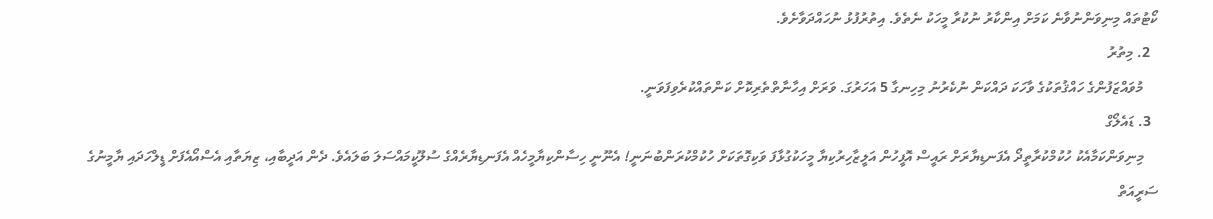ކޯޓުތައް މިނިވަންނުވާނެ ކަމަށް އިންކާރު ނުކުރާ މީހަކު ނެތެވެ. އިތުރުފުޅު ނުހައްދަވާށެވެ.
  2. މިތުރު
    މުވައްޒަފުންގެ ހައްޤުތަކުގެ ވާހަކަ ދައްކަން ނުކެރުނު މިހިނގާ 5 އަހަރުގަ. ވަރަށް އިހާނާތްތެރިކޮށް ކަންތައްކުރެވިފަވަނީ.
  3. ޑައެލޯގް
    މިނިވަންކަމާއެކު ހުކުމްކުރާތީދޯ އެފަނޑިޔާރަށް ރައީސް އޮފީހުން އަލީޒާހިރުކިޔާ މީހަކުގުޅާފަ ވަކިގޮތަކަށް ހުކުމްކުރަންބުނަނީ! އެނޫނީ ހިސާންކިޔާމީހެއް އެފަނޑިޔާރެއްގެ ސުލޫކީމައްސަލަ ބަލައެވެ. ދެން އަދީބާއި، ޒިޔަތާއި އެސްއޯއެފަށް ޑީލްހަދައި ޔާމީނުގެ ސަރީއަތް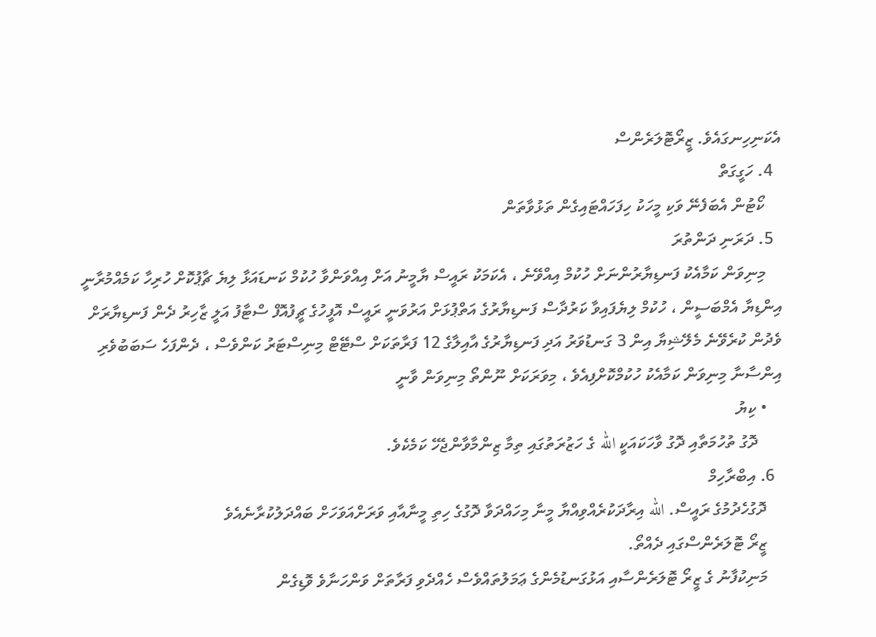އެކަނިހިނގައެވެ. ޒީރޯޓޮލަރެންސް
  4. ހަގީގަތް
    ކޯޓުން އެބަފެނޭ ވަކި މީހަކު ހިފަހައްޓައިގެން ތަޅުވާތަން
  5. ދަރަނި ދަންތުރަ
    މިނިވަން ކަމާއެކު ފަނޑިޔާރުންނަށް ހުކުމް އިއްވޭނެ ، އެކަމަކު ރައީސް ޔާމީނު އަށް އިއްވަންވާ ހުކުމް ކަނޑައަޅާ ލިޔެ ޗާޕުކޮށް ހުރިހާ ކަމެއްމުރާނީ އިންޑިޔާ އެމްބަސީން ، ހުކުމް ލިޔެފައިވާ ކަރުދާސް ފަނޑިޔާރުގެ އަތްޕުޅަށް އަރުވަނީ ރައީސް އޮފީހުގެ ޗީފުއޮފް ސްޓާފު އަލީ ޒާހިރު ދެން ފަނޑިޔާރަށް ވެދުން ކުރެވޭނެ މެލޭޝިޔާ އިން 3 ގަނޑުވަރު އަދި ފަނޑިޔާރުގެ އާއިލާގެ 12 ފަރާތަކަށް ސްޓޭޓް މިނިސްޓަރު ކަންވެސް ، ދެންފަހެ ސަބަބުވެރި އިންސާނާ މިނިވަން ކަމާއެކު ހުކުމްކޮށްފިއެވެ ، މިވަރަކަށް ނޫންތޯ މިނިވަން ވާނީ
    • ކިޔު
      ދޮގު ތުހުމަތާއި ދޮގު ވާހަކައަކީ الله ގެ ހަޒުރަތުގައި ތިމާ ޒިންމާވާންޖެހޭ ކަމެކެވެ.
  6. އިބްރާހިމް
    ދޮގުހެދުމުގެ ރައީސް. الله އިރާދަކުރެއްވިއްޔާ މީނާ މިހައްދަވާ ދޮގުގެ ހިތި މީނާއާއި ވަރަށްއަވަހަށް ބައްދަލުކުރާނެއެވެ
    ޒީރޯ ޓޮލަރެންސްގައި ދެއްތޯ.
    މަނިކުފާނު ގެ ޒީރޯ ޓޮލަރެންސާއި އަޅުގަނޑުމެންގެ ޢަމަލުތައްވެސް ހެއްދެވި ފަރާތަށް ވަންހަނާވެ ވޮޑިގެން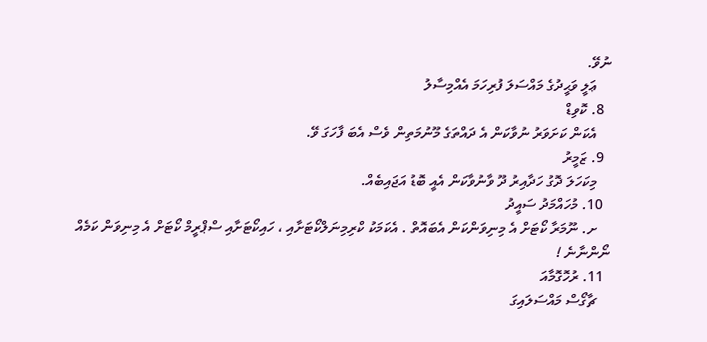ނުވޭ.
    ޢަލީ ވަޙީދުގެ މައްސަލަ ފުރިހަމަ އެއްމިސާލު
  8. ކޮވިޑް
    އެކަން ކަށަވަރު ނުވާކަން އެ ދައްތަގެ މޫނުމަތިން ވެސް އެބަ ފާހަގަ ވޭ.
  9. ޒަމީރު
    މިކަހަލަ ދޮގު ހަދާއިރު ދޫ ވާނުވާކަން އެއީ ބޮޑު އަޖައިބެއް.
  10. މުހައްމަދު ސައީދު
    ށ. ނޫމަރާ ކޯޓަށް އެ މިނިވަންކަން އެބައޮތް . އެކަމަކު ކްރިމިނަލްކޯޓަށާއި ، ހައިކޯޓަށާއި ސްޕްރީމް ކޯޓަށް އެ މިނިވަން ކަމެއް ނޯންނާނެ !
  11. ރުހޮގޮމާއަ
    ޗާގޯސް މައްސަލައިގަ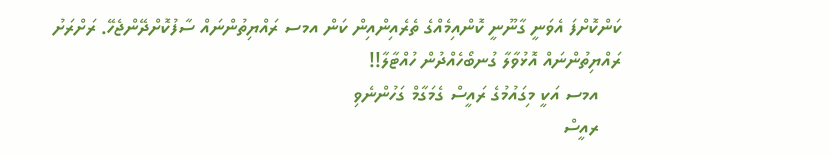ކަންކޮށްފަ އެވަނީ ގާނޫނީ ކޮންއިމެއްގެ ތެރެއިންއިން ކަން އމސ ރައްޔިތުންނައް ސާފުކޮށްދޭންޖެހޭ. ރަށްރަށު ރައްޔިތުންނައް އޮޅުވާލާ ގުނބޯހެއްދުން ހުއްޓާލާ!!
    އމސ އަކީ މިގައުމުގެ ރައީސް ގެމަގާމް ގަހުންނެވި
    ރއީސް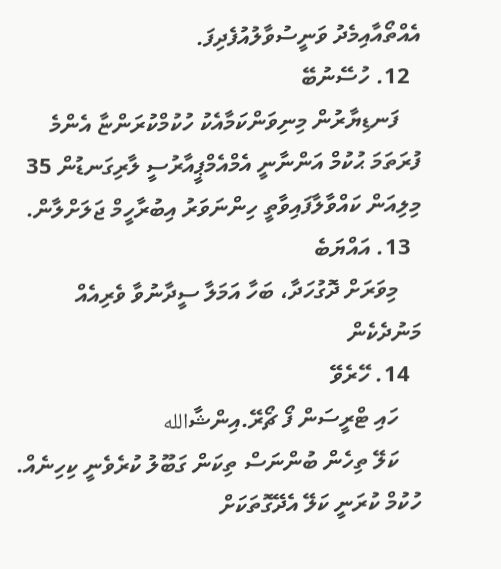އެއްތޯއާއިމެދު ވަނީސުވާލުއުފެދިފަ.
  12. ހުސޭނުބޭ
    ފަނޑިޔާރުން މިނިވަންކަމާއެކު ހުކުމްކުރަންޏާ އެންމެ ފުރަތަމަ ޙުކުމް އަންނާނީ އެމްއެމްޕީއާރުސީ ލާރިގަނޑުން 35 މިލިއަން ކައްވާލާފައިވާތީ ހިންނަވަރު އިބުރާހީމް ޖަލަށްލާން.
  13. އައްޔަބެ
    މިވަރަށް ދޮގުހަދާ، ބަހާ އަމަލާ ސީދާނުވާ ވެރިއެއް މަނުދެކެން
  14. ހޭރެވޭ
    ހައި ޓްރީސަން ފޯ ޗޯރޭ.އިންޝާالله
    ކަލޭ ތިހެން ބުންނަސް ތިކަން ގަބޫލު ކުރެވެނީ ކިހިނެއް. ހުކުމް ކުރަނީ ކަލޭ އެދޭގޮތަކަށް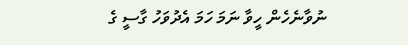ނުވާނެހެން ހީވާ ނަމަ ހަމަ އެދުވަހު ގާސީ ގެ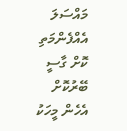މައްސަލަ އެއްފެންމަތި ކޮށް ގާސީ ބޭރުކޮށް އެހެން މީހަކު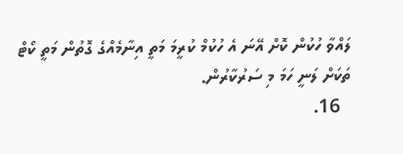ލައްވާ ހުކުން ކޮށް އޭނަ އެ ހުކުމް ކުރީމަ މަތީ އިނާމެއްގެ ގޮތުން މަތީ ކޯޓް ތަކަށް ލަނީ ހަމަ މި ސަރުކާރުން.
  16.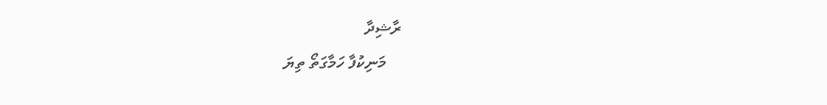ރާޝިދާ
    މަނިކުފާ ހަމާގަތޯ ތިޔަ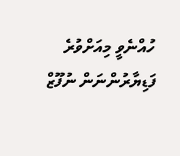ހުއްނެވީ މިއަށްވުރެ ފަޑިޔާރުންނަން ނުފޫޒް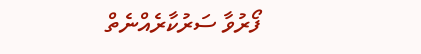ފޯރުވާ ސަރުކާރެއްނެތް